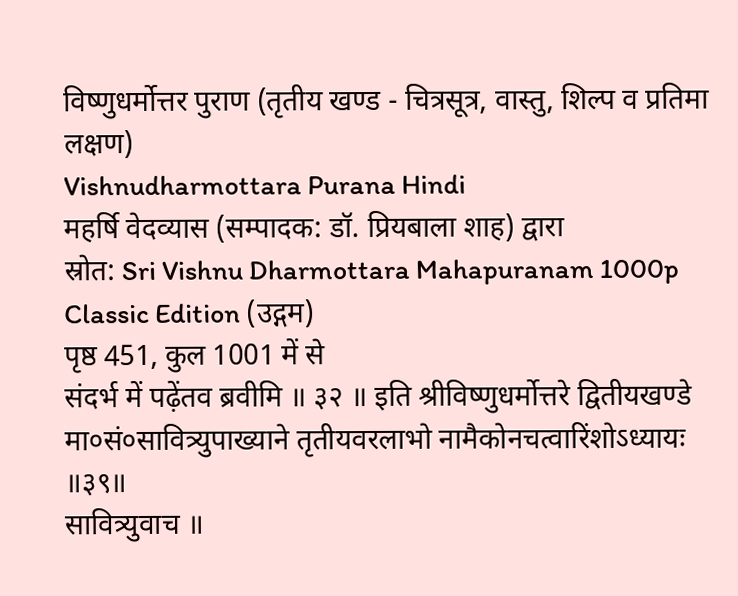विष्णुधर्मोत्तर पुराण (तृतीय खण्ड - चित्रसूत्र, वास्तु, शिल्प व प्रतिमा लक्षण)
Vishnudharmottara Purana Hindi
महर्षि वेदव्यास (सम्पादक: डॉ. प्रियबाला शाह) द्वारा
स्रोत: Sri Vishnu Dharmottara Mahapuranam 1000p Classic Edition (उद्गम)
पृष्ठ 451, कुल 1001 में से
संदर्भ में पढ़ेंतव ब्रवीमि ॥ ३२ ॥ इति श्रीविष्णुधर्मोत्तरे द्वितीयखण्डे मा०सं०सावित्र्युपाख्याने तृतीयवरलाभो नामैकोनचत्वारिंशोऽध्यायः ॥३९॥
सावित्र्युवाच ॥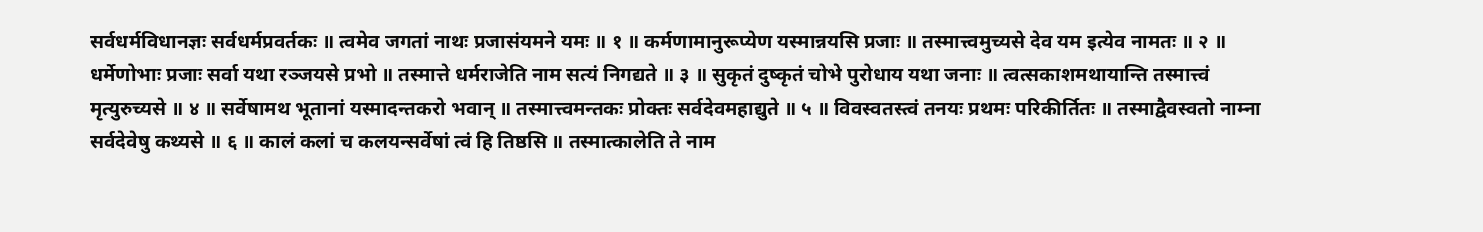सर्वधर्मविधानज्ञः सर्वधर्मप्रवर्तकः ॥ त्वमेव जगतां नाथः प्रजासंयमने यमः ॥ १ ॥ कर्मणामानुरूप्येण यस्मान्नयसि प्रजाः ॥ तस्मात्त्वमुच्यसे देव यम इत्येव नामतः ॥ २ ॥ धर्मेणोभाः प्रजाः सर्वा यथा रञ्जयसे प्रभो ॥ तस्मात्ते धर्मराजेति नाम सत्यं निगद्यते ॥ ३ ॥ सुकृतं दुष्कृतं चोभे पुरोधाय यथा जनाः ॥ त्वत्सकाशमथायान्ति तस्मात्त्वं मृत्युरुच्यसे ॥ ४ ॥ सर्वेषामथ भूतानां यस्मादन्तकरो भवान् ॥ तस्मात्त्वमन्तकः प्रोक्तः सर्वदेवमहाद्युते ॥ ५ ॥ विवस्वतस्त्वं तनयः प्रथमः परिकीर्तितः ॥ तस्माद्वैवस्वतो नाम्ना सर्वदेवेषु कथ्यसे ॥ ६ ॥ कालं कलां च कलयन्सर्वेषां त्वं हि तिष्ठसि ॥ तस्मात्कालेति ते नाम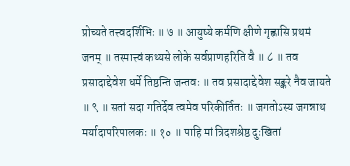प्रोच्यते तत्त्वदर्शिभिः ॥ ७ ॥ आयुष्ये कर्मणि क्षीणे गृह्णासि प्रथमं जनम् ॥ तस्मात्त्वं कथ्यसे लोके सर्वप्राणहरिति वै ॥ ८ ॥ तव प्रसादाद्देवेश धर्मे तिष्ठन्ति जन्तवः ॥ तव प्रसादाद्देवेश सङ्करे नैव जायते ॥ ९ ॥ सतां सदा गतिर्देव त्वमेव परिकीर्तितः ॥ जगतोऽस्य जगन्नाथ मर्यादापरिपालकः ॥ १० ॥ पाहि मां त्रिदशश्रेष्ठ दुःखितां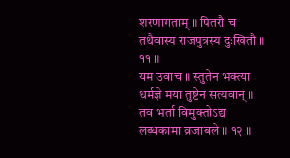शरणागताम् ॥ पितरौ च तथैवास्य राजपुत्रस्य दुःखितौ ॥ ११ ॥
यम उवाच ॥ स्तुतेन भक्त्या धर्मज्ञे मया तुष्टेन सत्यवान् ॥ तव भर्ता विमुक्तोऽद्य लब्धकामा व्रजाबले ॥ १२ ॥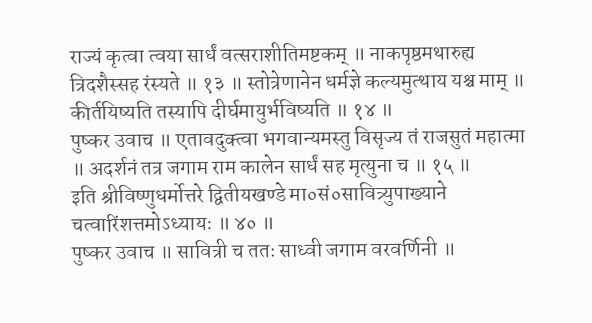राज्यं कृत्वा त्वया सार्धं वत्सराशीतिमष्टकम् ॥ नाकपृष्ठमथारुह्य त्रिदशैस्सह रंस्यते ॥ १३ ॥ स्तोत्रेणानेन धर्मज्ञे कल्यमुत्थाय यश्च माम् ॥ कीर्तयिष्यति तस्यापि दीर्घमायुर्भविष्यति ॥ १४ ॥
पुष्कर उवाच ॥ एतावदुक्त्वा भगवान्यमस्तु विसृज्य तं राजसुतं महात्मा ॥ अदर्शनं तत्र जगाम राम कालेन सार्धं सह मृत्युना च ॥ १५ ॥
इति श्रीविष्णुधर्मोत्तरे द्वितीयखण्डे मा०सं०सावित्र्युपाख्याने चत्वारिंशत्तमोऽध्यायः ॥ ४० ॥
पुष्कर उवाच ॥ सावित्री च ततः साध्वी जगाम वरवर्णिनी ॥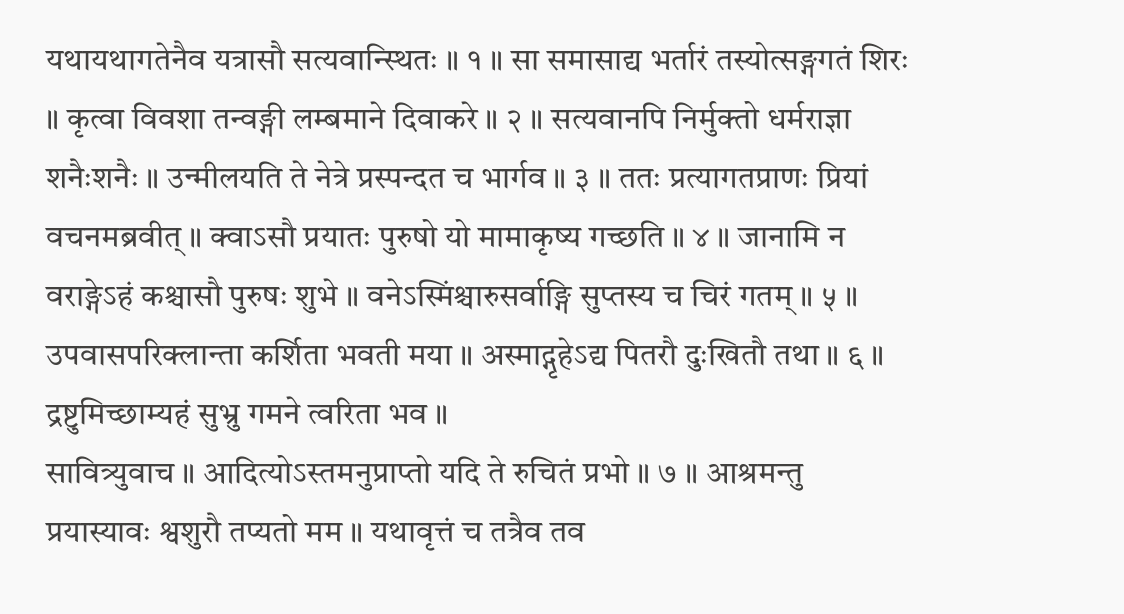यथायथागतेनैव यत्रासौ सत्यवान्स्थितः ॥ १ ॥ सा समासाद्य भर्तारं तस्योत्सङ्गगतं शिरः ॥ कृत्वा विवशा तन्वङ्गी लम्बमाने दिवाकरे ॥ २ ॥ सत्यवानपि निर्मुक्तो धर्मराज्ञा शनैःशनैः ॥ उन्मीलयति ते नेत्रे प्रस्पन्दत च भार्गव ॥ ३ ॥ ततः प्रत्यागतप्राणः प्रियां वचनमब्रवीत् ॥ क्वाऽसौ प्रयातः पुरुषो यो मामाकृष्य गच्छति ॥ ४ ॥ जानामि न वराङ्गेऽहं कश्चासौ पुरुषः शुभे ॥ वनेऽस्मिंश्चारुसर्वाङ्गि सुप्तस्य च चिरं गतम् ॥ ५ ॥ उपवासपरिक्लान्ता कर्शिता भवती मया ॥ अस्माद्गृहेऽद्य पितरौ दुःखितौ तथा ॥ ६ ॥ द्रष्टुमिच्छाम्यहं सुभ्रु गमने त्वरिता भव ॥
सावित्र्युवाच ॥ आदित्योऽस्तमनुप्राप्तो यदि ते रुचितं प्रभो ॥ ७ ॥ आश्रमन्तु प्रयास्यावः श्वशुरौ तप्यतो मम ॥ यथावृत्तं च तत्रैव तव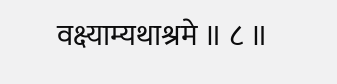वक्ष्याम्यथाश्रमे ॥ ८ ॥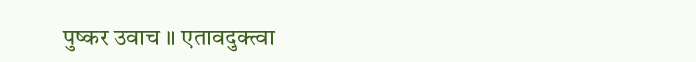पुष्कर उवाच ॥ एतावदुक्त्वा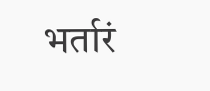भर्तारं